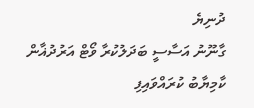ދުނިޔެ
ގާނޫނު އަސާސީ ބަދަލުކުރާ ވޯޓް އަރުދުޣާން ކާމިޔާބު ކުރައްވައިފި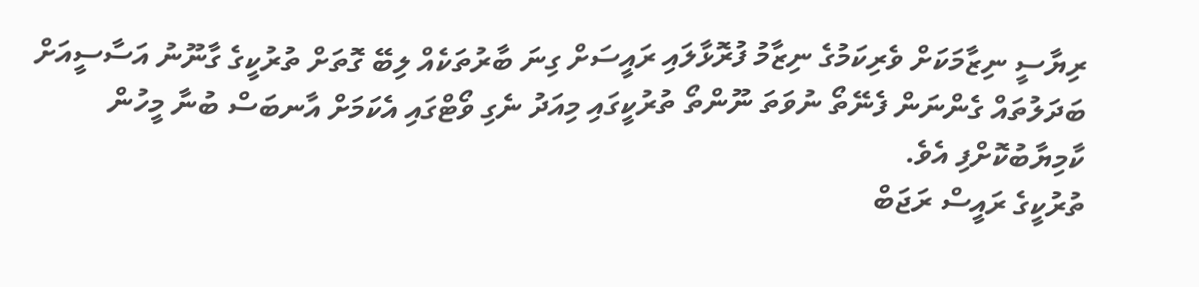ރިޔާސީ ނިޒާމަކަށް ވެރިކަމުގެ ނިޒާމު ފުރޮޅާލައި ރައީސަށް ގިނަ ބާރުތަކެއް ލިބޭ ގޮތަށް ތުރުކީގެ ގާނޫނު އަސާސީއަށް ބަދަލުތައް ގެންނަން ފެނޭތޯ ނުވަތަ ނޫންތޯ ތުރުކީގައި މިއަދު ނެގި ވޯޓްގައި އެކަމަށް އާނބަސް ބުނާ މީހުން ކާމިޔާބުކޮށްފި އެވެ.
ތުރުކީގެ ރައީސް ރަޖަބް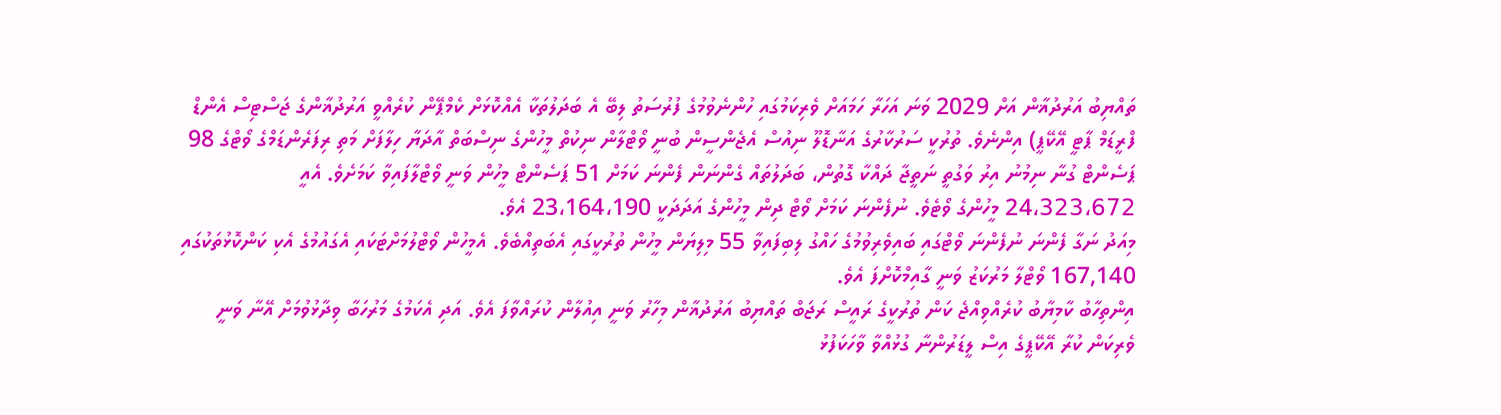ތައްޔިބު އަރުދުޣާން އަށް 2029 ވަނަ އަހަރާ ހަމައަށް ވެރިކަމުގައި ހުންނެވުމުގެ ފުރުސަތު ލިބޭ އެ ބަދަލުތަކާ އެއްކޮޅަށް ކެމްޕޭން ކުރެއްވީ އަރުދުޣާންގެ ޖަސްޓިސް އެންޑް ފްރީޑަމް ޕާޓީ އޭކޭޕީ) އިންނެވެ. ތުރުކީ ސަރުކާރުގެ އަނާޑޮލޫ ނިއުސް އެޖެންސީން ބުނީ ވޯޓްލާން ނިކުތް މީހުންގެ ނިސްބަތް އާދަޔާ ހިލާފަށް މަތި ރިފަރެންޑަމްގެ ވޯޓްގެ 98 ޕަސެންޓް ގުނާ ނިމުނު އިރު ވަގުތީ ނަތީޖާ ދައްކާ ގޮތުން، ބަދަލުތައް ގެންނަން ފެންނަ ކަމަށް 51 ޕަސެންޓް މީހުން ވަނީ ވޯޓްލާފައިވާ ކަމަށެވެ. އެއީ 24،323،672 މީހުންގެ ވޯޓެވެ. ނުފެންނަ ކަމަށް ވޯޓް ދިން މީހުންގެ އަދަދަކީ 23،164،190 އެވެ.
މިއަދު ނަގާ ފެންނަ ނުފެންނަ ވޯޓްގައި ބައިވެރިވުމުގެ ހައްގު ލިބިފައިވާ 55 މިލިޔަން މީހުން ތުރުކީގައި އެބަތިއްބެވެ. އެމީހުން ވޯޓްލުމަށްޓަކައި އެގައުމުގެ އެކި ކަންކޮޅުތަކުގައި 167,140 ވޯޓްލާ މަރުކަޒު ވަނީ ގާއިމްކޮށްފަ އެވެ.
އިންތިހާބު ކާމިޔާބު ކުރެއްވިއްޖެ ކަން ތުރުކީގެ ރައީސް ރަޖަބް ތައްޔިބު އަރުދުޣާން މިހާރު ވަނީ އިއުލާން ކުރައްވާފަ އެވެ. އަދި އެކަމުގެ މަރުހަބާ ވިދާޅުވުމަށް އޭނާ ވަނީ ވެރިކަން ކުރާ އޭކޭޕީގެ އިސް ލީޑަރުންނާ ގުޅުއްވާ ވާހަކަފުޅު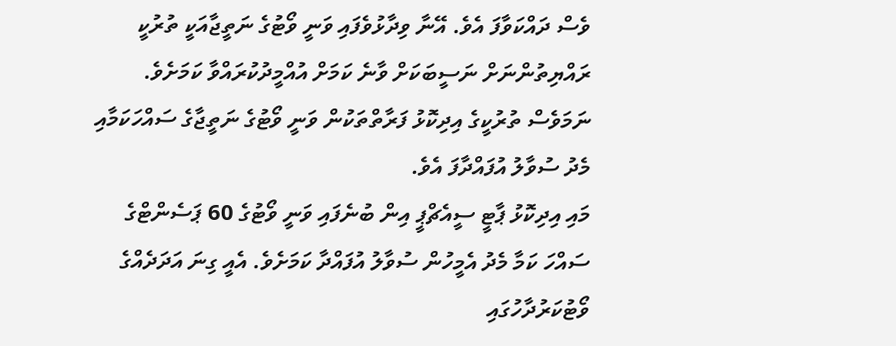ވެސް ދައްކަވާފަ އެވެ. އޭނާ ވިދާޅުވެފައި ވަނީ ވޯޓުގެ ނަތީޖާއަކީ ތުރުކީ ރައްޔިތުންނަށް ނަސީބަކަށް ވާނެ ކަމަށް އުއްމީދުކުރައްވާ ކަމަށެވެ.
ނަމަވެސް ތުރުކީގެ އިދިކޮޅު ފަރާތްތަކުން ވަނީ ވޯޓުގެ ނަތީޖާގެ ސައްހަކަމާއި މެދު ސުވާލު އުފައްދާފަ އެވެ.
މައި އިދިކޮޅު ޕާޓީ ސީއެޗްޕީ އިން ބުނެފައި ވަނީ ވޯޓުގެ 60 ޕަސެންޓްގެ ސައްހަ ކަމާ މެދު އެމީހުން ސުވާލު އުފައްދާ ކަމަށެވެ. އެއީ ގިނަ އަދަދެއްގެ ވޯޓުކަރުދާހުގައި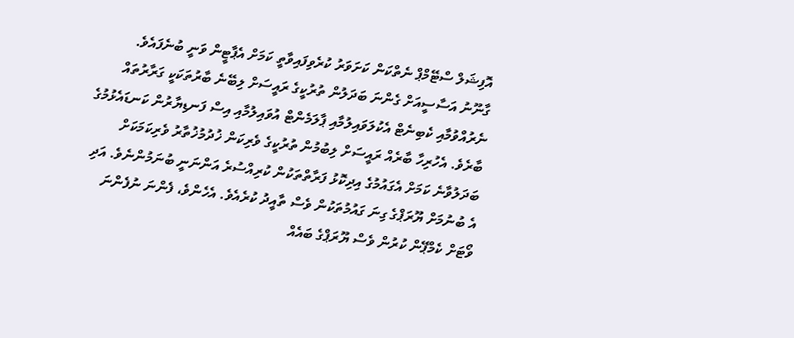އޮފިޝަލް ސްޓޭމްޕް ނެތްކަން ކަށަވަރު ކުރެވިފައިވާތީ ކަމަށް އެޕާޓީން ވަނީ ބުނެފައެވެ.
ގާނޫނު އަސާސީއަށް ގެންނަ ބަދަލުން ތުރުކީގެ ރައީސަށް ލިބޭނެ ބާރުތަކަކީ ގަރާރުތައް ނެރުއްވުމާއި ކެބިނެޓް އެކުލަވައިލުމާއި ޕާލަމެންޓް އުވައިލުމާއި އިސް ފަނޑިޔާރުން ކަނޑައެޅުމުގެ ބާރެވެ. އެހުރިހާ ބާރެއް ރައީސަށް ލިބުމުން ތުރުކީގެ ވެރިކަން ޚުދުމުޚުތާރު ވެރިކަމަކަށް ބަދަލުވާނެ ކަމަށް އެގައުމުގެ އިދިކޮޅު ފަރާތްތަކުން ކުރިއްސުރެ އަންނަނީ ބުނަމުންނެވެ. އަދި އެ ބުނުމަށް ޔޫރަޕްގެ ގިނަ ގައުމުތަކުން ވެސް ތާއީދު ކުރެއެވެ. އެހެންވެ، ފެންނަ ނުފެންނަ ވޯޓަށް ކެމްޕޭން ކުރުން ވެސް ޔޫރަޕްގެ ބައެއް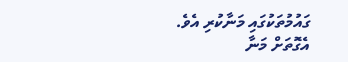ގައުމުތަކުގައި މަނާކުރި އެވެ. އެގޮތަށް މަނާ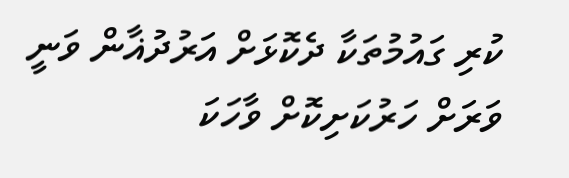ކުރި ގައުމުތަކާ ދެކޮޅަށް އަރުދުޣާން ވަނީ ވަރަށް ހަރުކަށިކޮށް ވާހަކަ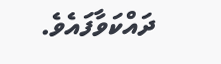ދައްކަވާފައެވެ.